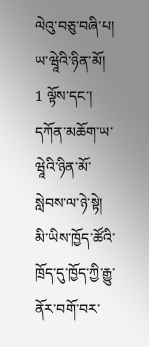ལེའུ་བཅུ་བཞི་པ།
ཡ་ཝཱེའི་ཉིན་མོ།
1 ལྟོས་དང་། དཀོན་མཆོག་ཡ་ཝཱེའི་ཉིན་མོ་སླེབས་ལ་ཉེ་སྟེ། མི་ཡིས་ཁྱོད་ཚོའི་ཁྲོད་དུ་ཁྱོད་ཀྱི་རྒྱུ་ནོར་བགོ་བར་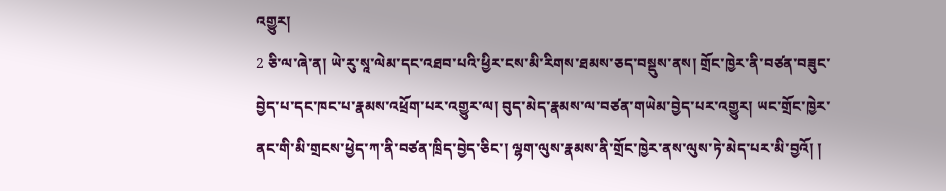འགྱུར།
2 ཅི་ལ་ཞེ་ན། ཡེ་རུ་སཱ་ལེམ་དང་འཐབ་པའི་ཕྱིར་ངས་མི་རིགས་ཐམས་ཅད་བསྡུས་ནས། གྲོང་ཁྱེར་ནི་བཙན་བཟུང་བྱེད་པ་དང་ཁང་པ་རྣམས་འཕྲོག་པར་འགྱུར་ལ། བུད་མེད་རྣམས་ལ་བཙན་གཡེམ་བྱེད་པར་འགྱུར། ཡང་གྲོང་ཁྱེར་ནང་གི་མི་གྲངས་ཕྱེད་ཀ་ནི་བཙན་ཁྲིད་བྱེད་ཅིང་། ལྷག་ལུས་རྣམས་ནི་གྲོང་ཁྱེར་ནས་ལུས་ཏེ་མེད་པར་མི་བྱའོ། །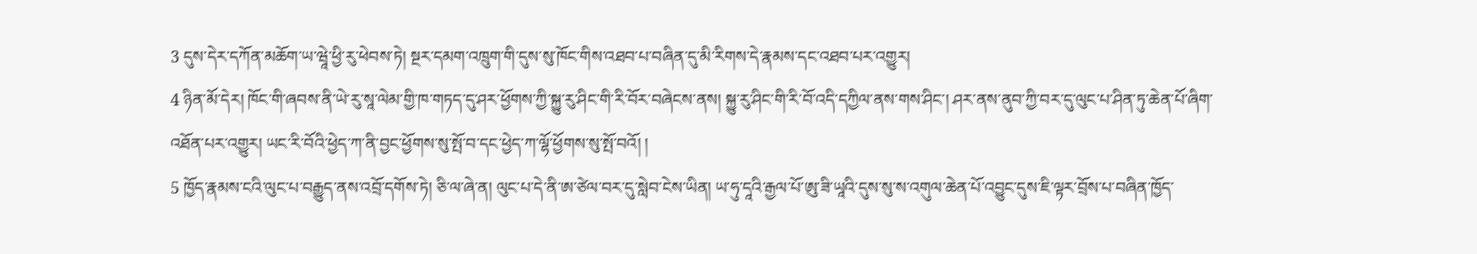3 དུས་དེར་དཀོན་མཆོག་ཡ་ཝཱེ་ཕྱི་རུ་ཕེབས་ཏེ། སྔར་དམག་འཁྲུག་གི་དུས་སུ་ཁོང་གིས་འཐབ་པ་བཞིན་དུ་མི་རིགས་དེ་རྣམས་དང་འཐབ་པར་འགྱུར།
4 ཉིན་མོ་དེར། ཁོང་གི་ཞབས་ནི་ཡེ་རུ་སཱ་ལེམ་གྱི་ཁ་གཏད་དུ་ཤར་ཕྱོགས་ཀྱི་སྐྱུ་རུ་ཤིང་གི་རི་བོར་བཞེངས་ནས། སྐྱུ་རུ་ཤིང་གི་རི་བོ་འདི་དཀྱིལ་ནས་གས་ཤིང་། ཤར་ནས་ནུབ་ཀྱི་བར་དུ་ལུང་པ་ཤིན་ཏུ་ཆེན་པོ་ཞིག་འཐོན་པར་འགྱུར། ཡང་རི་བོའི་ཕྱེད་ཀ་ནི་བྱང་ཕྱོགས་སུ་སྤོ་བ་དང་ཕྱེད་ཀ་ལྷོ་ཕྱོགས་སུ་སྤོ་བའོ། །
5 ཁྱོད་རྣམས་ངའི་ལུང་པ་བརྒྱུད་ནས་འབྲོ་དགོས་ཏེ། ཅི་ལ་ཞེ་ན། ལུང་པ་དེ་ནི་ཨ་ཙེལ་བར་དུ་སླེབ་ངེས་ཡིན། ཡ་ཧུ་དཱའི་རྒྱལ་པོ་ཨུ་ཟི་ཡཱའི་དུས་སུ་ས་འགུལ་ཆེན་པོ་འབྱུང་དུས་ཇི་ལྟར་བྲོས་པ་བཞིན་ཁྱོད་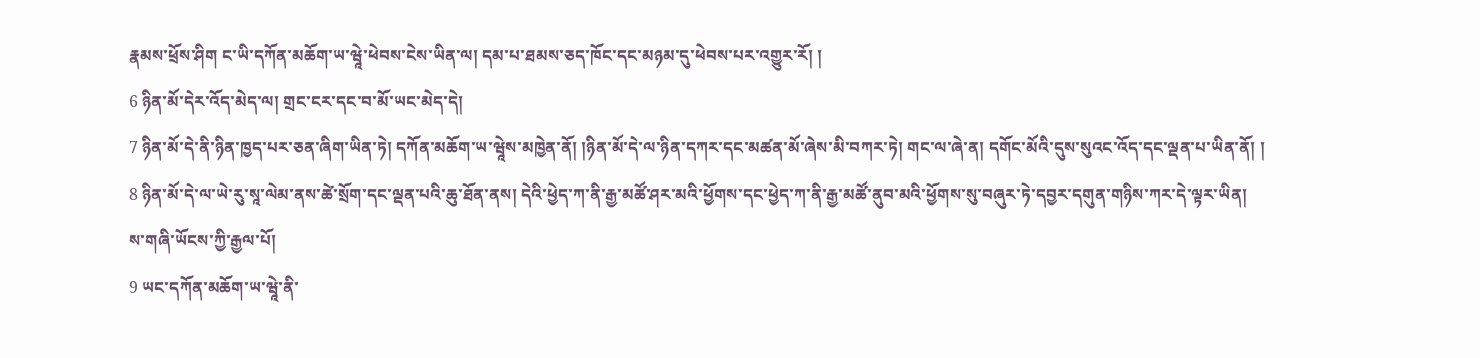རྣམས་ཕྲོས་ཤིག ང་ཡི་དཀོན་མཆོག་ཡ་ཝཱེ་ཕེབས་ངེས་ཡིན་ལ། དམ་པ་ཐམས་ཅད་ཁོང་དང་མཉམ་དུ་ཕེབས་པར་འགྱུར་རོ། །
6 ཉིན་མོ་དེར་འོད་མེད་ལ། གྲང་ངར་དང་བ་མོ་ཡང་མེད་དེ།
7 ཉིན་མོ་དེ་ནི་ཉིན་ཁྱད་པར་ཅན་ཞིག་ཡིན་ཏེ། དཀོན་མཆོག་ཡ་ཝཱེས་མཁྱེན་ནོ། །ཉིན་མོ་དེ་ལ་ཉིན་དཀར་དང་མཚན་མོ་ཞེས་མི་བཀར་ཏེ། གང་ལ་ཞེ་ན། དགོང་མོའི་དུས་སུའང་འོད་དང་ལྡན་པ་ཡིན་ནོ། །
8 ཉིན་མོ་དེ་ལ་ཡེ་རུ་སཱ་ལེམ་ནས་ཚེ་སྲོག་དང་ལྡན་པའི་ཆུ་ཐོན་ནས། དེའི་ཕྱེད་ཀ་ནི་རྒྱ་མཚོ་ཤར་མའི་ཕྱོགས་དང་ཕྱེད་ཀ་ནི་རྒྱ་མཚོ་ནུབ་མའི་ཕྱོགས་སུ་བཞུར་ཏེ་དབྱར་དགུན་གཉིས་ཀར་དེ་ལྟར་ཡིན།
ས་གཞི་ཡོངས་ཀྱི་རྒྱལ་པོ།
9 ཡང་དཀོན་མཆོག་ཡ་ཝཱེ་ནི་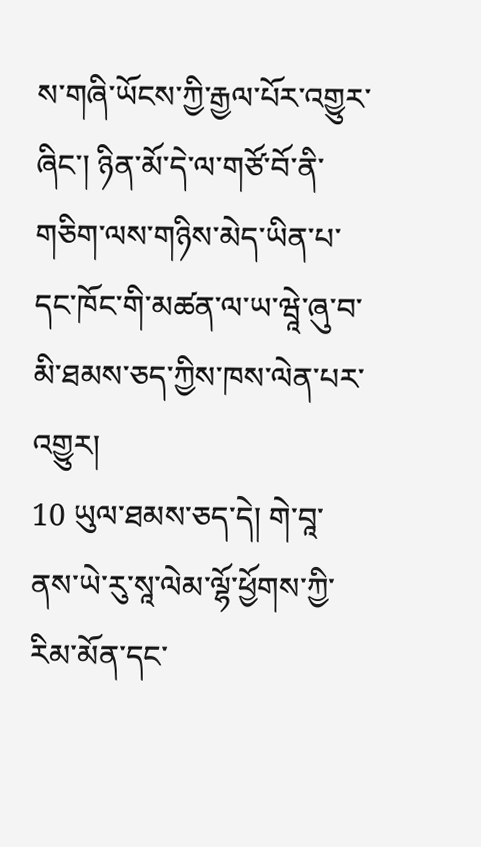ས་གཞི་ཡོངས་ཀྱི་རྒྱལ་པོར་འགྱུར་ཞིང་། ཉིན་མོ་དེ་ལ་གཙོ་བོ་ནི་གཅིག་ལས་གཉིས་མེད་ཡིན་པ་དང་ཁོང་གི་མཚན་ལ་ཡ་ཝཱེ་ཞུ་བ་མི་ཐམས་ཅད་ཀྱིས་ཁས་ལེན་པར་འགྱུར།
10 ཡུལ་ཐམས་ཅད་དེ། གེ་བཱ་ནས་ཡེ་རུ་སཱ་ལེམ་ལྷོ་ཕྱོགས་ཀྱི་རིམ་མོན་དང་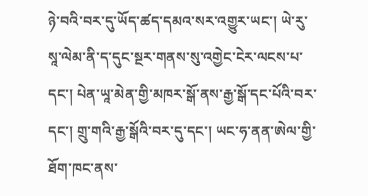ཉེ་བའི་བར་དུ་ཡོད་ཚད་དམའ་སར་འགྱུར་ཡང་། ཡེ་རུ་སཱ་ལེམ་ནི་ད་དུང་སྔར་གནས་སུ་འགྱེང་ངེར་ལངས་པ་དང་། པེན་ཡཱ་མེན་གྱི་མཁར་སྒོ་ནས་རྒྱ་སྒོ་དང་པོའི་བར་དང་། གྲུ་གའི་རྒྱ་སྒོའི་བར་དུ་དང་། ཡང་ཧ་ནན་ཨེལ་གྱི་ཐོག་ཁང་ནས་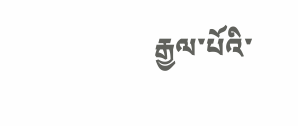རྒྱལ་པོའི་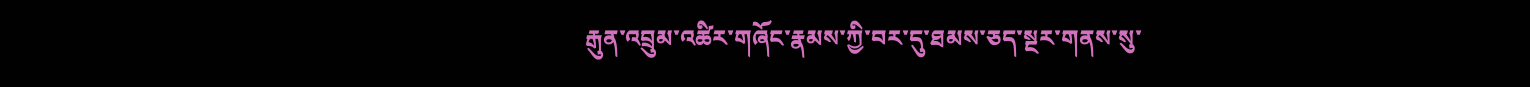རྒུན་འབྲུམ་འཚིར་གཞོང་རྣམས་ཀྱི་བར་དུ་ཐམས་ཅད་སྔར་གནས་སུ་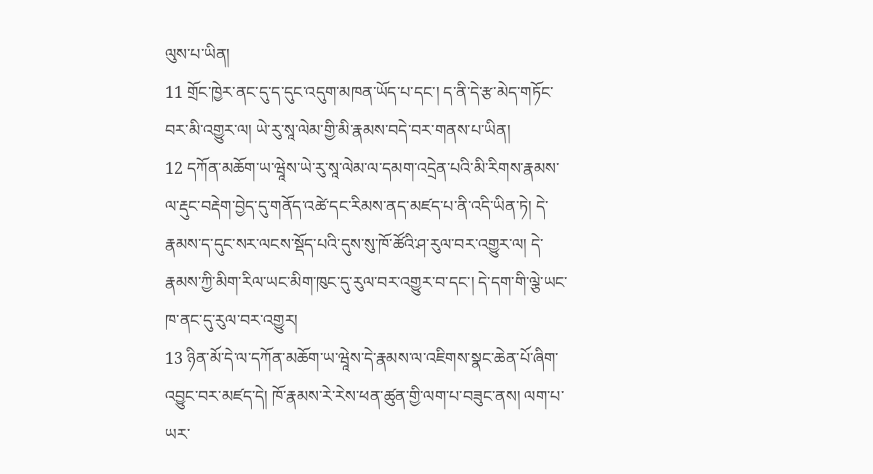ལུས་པ་ཡིན།
11 གྲོང་ཁྱེར་ནང་དུ་ད་དུང་འདུག་མཁན་ཡོད་པ་དང་། ད་ནི་དེ་རྩ་མེད་གཏོང་བར་མི་འགྱུར་ལ། ཡེ་རུ་སཱ་ལེམ་གྱི་མི་རྣམས་བདེ་བར་གནས་པ་ཡིན།
12 དཀོན་མཆོག་ཡ་ཝཱེས་ཡེ་རུ་སཱ་ལེམ་ལ་དམག་འདྲེན་པའི་མི་རིགས་རྣམས་ལ་རྡུང་བརྡེག་བྱེད་དུ་གནོད་འཚེ་དང་རིམས་ནད་མཛད་པ་ནི་འདི་ཡིན་ཏེ། དེ་རྣམས་ད་དུང་སར་ལངས་སྡོད་པའི་དུས་སུ་ཁོ་ཚོའི་ཤ་རུལ་བར་འགྱུར་ལ། དེ་རྣམས་ཀྱི་མིག་རིལ་ཡང་མིག་ཁུང་དུ་རུལ་བར་འགྱུར་བ་དང་། དེ་དག་གི་ལྕེ་ཡང་ཁ་ནང་དུ་རུལ་བར་འགྱུར།
13 ཉིན་མོ་དེ་ལ་དཀོན་མཆོག་ཡ་ཝཱེས་དེ་རྣམས་ལ་འཇིགས་སྣང་ཆེན་པོ་ཞིག་འབྱུང་བར་མཛད་དེ། ཁོ་རྣམས་རེ་རེས་ཕན་ཚུན་གྱི་ལག་པ་བཟུང་ནས། ལག་པ་ཡར་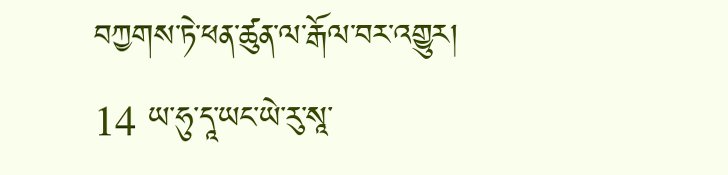བཀྱགས་ཏེ་ཕན་ཚུན་ལ་རྒོལ་བར་འགྱུར།
14 ཡ་ཧུ་དཱ་ཡང་ཡེ་རུ་སཱ་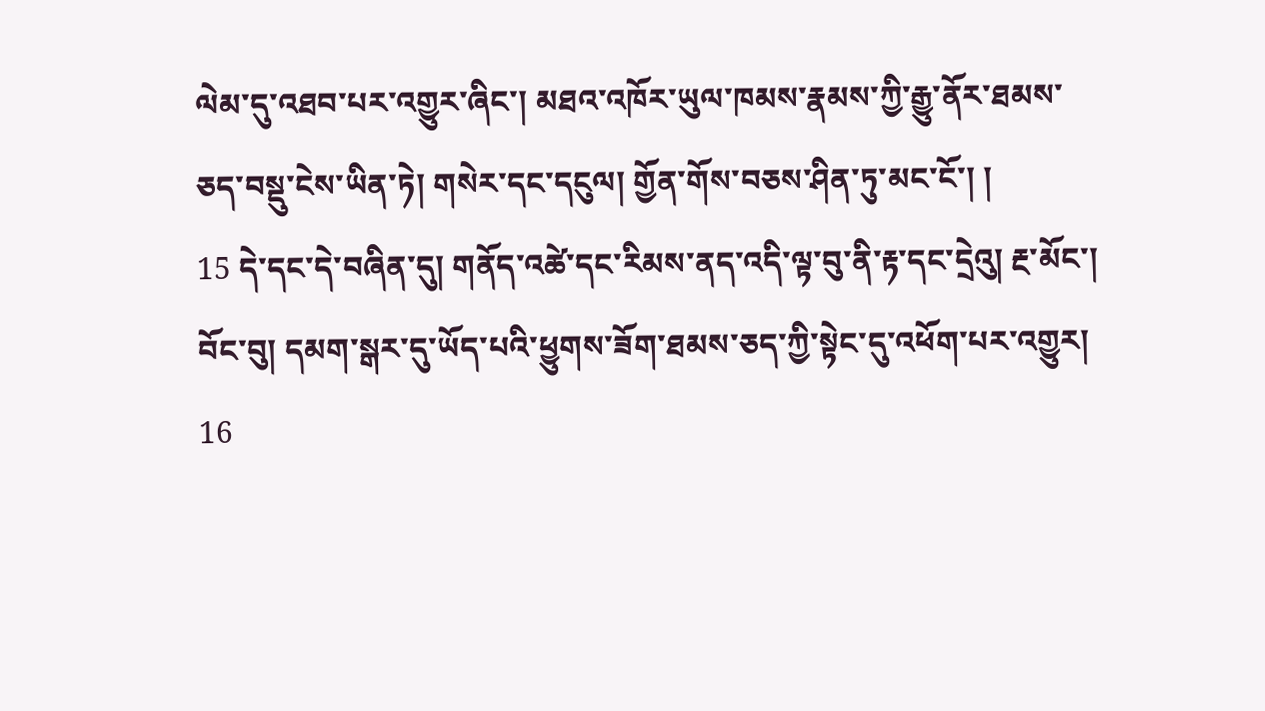ལེམ་དུ་འཐབ་པར་འགྱུར་ཞིང་། མཐའ་འཁོར་ཡུལ་ཁམས་རྣམས་ཀྱི་རྒྱུ་ནོར་ཐམས་ཅད་བསྡུ་ངེས་ཡིན་ཏེ། གསེར་དང་དངུལ། གྱོན་གོས་བཅས་ཤིན་ཏུ་མང་ངོ་། །
15 དེ་དང་དེ་བཞིན་དུ། གནོད་འཚེ་དང་རིམས་ནད་འདི་ལྟ་བུ་ནི་རྟ་དང་དྲེའུ། རྔ་མོང་། བོང་བུ། དམག་སྒར་དུ་ཡོད་པའི་ཕྱུགས་ཟོག་ཐམས་ཅད་ཀྱི་སྟེང་དུ་འཕོག་པར་འགྱུར།
16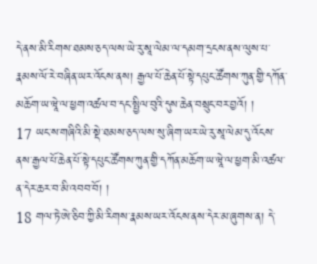དེ་ནས་མི་རིགས་ཐམས་ཅད་ལས་ཡེ་རུ་སཱ་ལེམ་ལ་དམག་དྲངས་ནས་ལུས་པ་རྣམས་ལོ་རེ་བཞིན་ཡར་འོངས་ནས། རྒྱལ་པོ་ཆེན་པོ་སྟེ་དཔུང་ཚོགས་ཀུན་གྱི་དཀོན་མཆོག་ཡ་ཝཱེ་ལ་ཕྱག་འཚལ་བ་དང་སྤྱིལ་བུའི་དུས་ཆེན་བསྲུང་བར་བྱའོ། །
17 ཡང་ས་གཞིའི་མི་སྡེ་ཐམས་ཅད་ལས་སུ་ཞིག་ཡར་ཡེ་རུ་སཱ་ལེམ་དུ་འོངས་ནས་རྒྱལ་པོ་ཆེན་པོ་སྟེ་དཔུང་ཚོགས་ཀུན་གྱི་དཀོན་མཆོག་ཡ་ཝཱེ་ལ་ཕྱག་མི་འཚལ་ན་དེར་ཆར་བ་མི་འབབ་བོ། །
18 གལ་ཏེ་ཨེ་ཅིབ་ཀྱི་མི་རིགས་རྣམས་ཡར་འོངས་ནས་དེར་མ་ཞུགས་ན། དེ་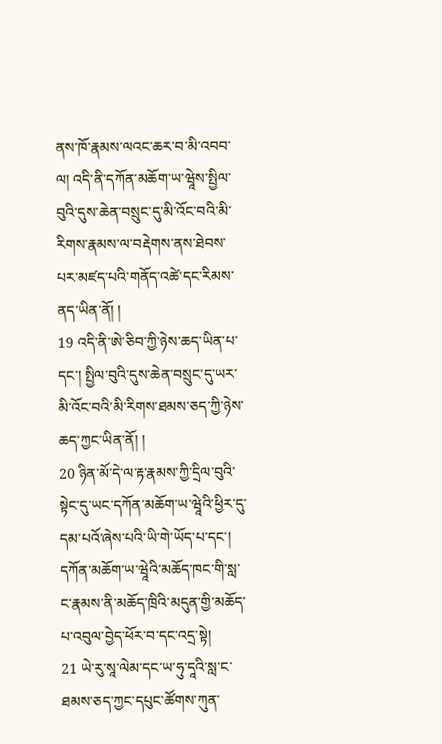ནས་ཁོ་རྣམས་ལའང་ཆར་བ་མི་འབབ་ལ། འདི་ནི་དཀོན་མཆོག་ཡ་ཝཱེས་སྤྱིལ་བུའི་དུས་ཆེན་བསྲུང་དུ་མི་འོང་བའི་མི་རིགས་རྣམས་ལ་བརྡེགས་ནས་ཐེབས་པར་མཛད་པའི་གནོད་འཚེ་དང་རིམས་ནད་ཡིན་ནོ། །
19 འདི་ནི་ཨེ་ཅིབ་ཀྱི་ཉེས་ཆད་ཡིན་པ་དང་། སྤྱིལ་བུའི་དུས་ཆེན་བསྲུང་དུ་ཡར་མི་འོང་བའི་མི་རིགས་ཐམས་ཅད་ཀྱི་ཉེས་ཆད་ཀྱང་ཡིན་ནོ། །
20 ཉིན་མོ་དེ་ལ་རྟ་རྣམས་ཀྱི་དྲིལ་བུའི་སྟེང་དུ་ཡང་དཀོན་མཆོག་ཡ་ཝཱེའི་ཕྱིར་དུ་དམ་པའོ་ཞེས་པའི་ཡི་གེ་ཡོད་པ་དང་། དཀོན་མཆོག་ཡ་ཝཱེའི་མཆོད་ཁང་གི་སླ་ང་རྣམས་ནི་མཆོད་ཁྲིའི་མདུན་གྱི་མཆོད་པ་འབུལ་བྱེད་ཕོར་བ་དང་འདྲ་སྟེ།
21 ཡེ་རུ་སཱ་ལེམ་དང་ཡ་ཧུ་དཱའི་སླ་ང་ཐམས་ཅད་ཀྱང་དཔུང་ཚོགས་ཀུན་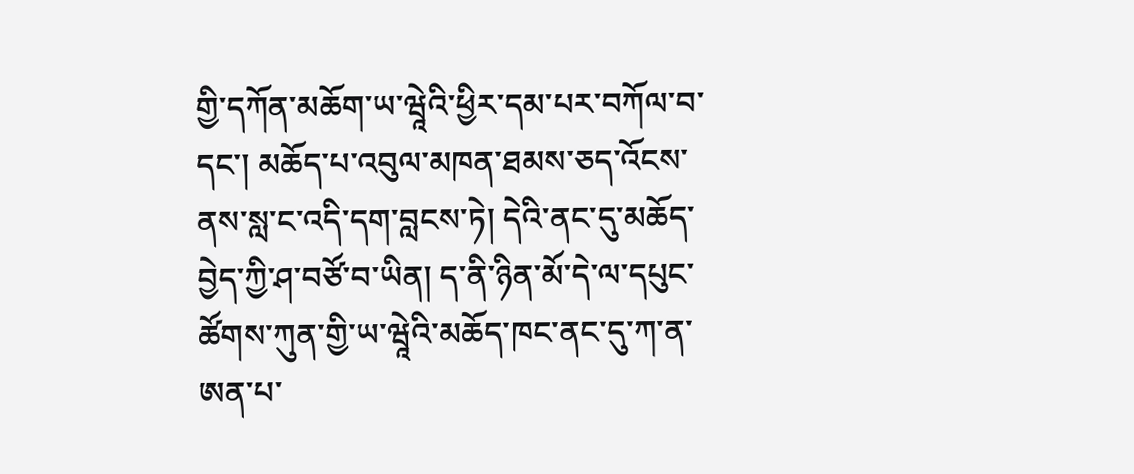གྱི་དཀོན་མཆོག་ཡ་ཝཱེའི་ཕྱིར་དམ་པར་བཀོལ་བ་དང་། མཆོད་པ་འབུལ་མཁན་ཐམས་ཅད་འོངས་ནས་སླ་ང་འདི་དག་བླངས་ཏེ། དེའི་ནང་དུ་མཆོད་བྱེད་ཀྱི་ཤ་བཙོ་བ་ཡིན། ད་ནི་ཉིན་མོ་དེ་ལ་དཔུང་ཚོགས་ཀུན་གྱི་ཡ་ཝཱེའི་མཆོད་ཁང་ནང་དུ་ཀ་ན་ཨན་པ་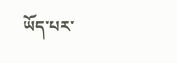ཡོད་པར་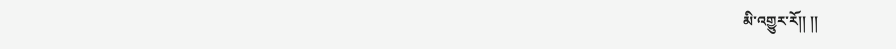མི་འགྱུར་རོ།། །།